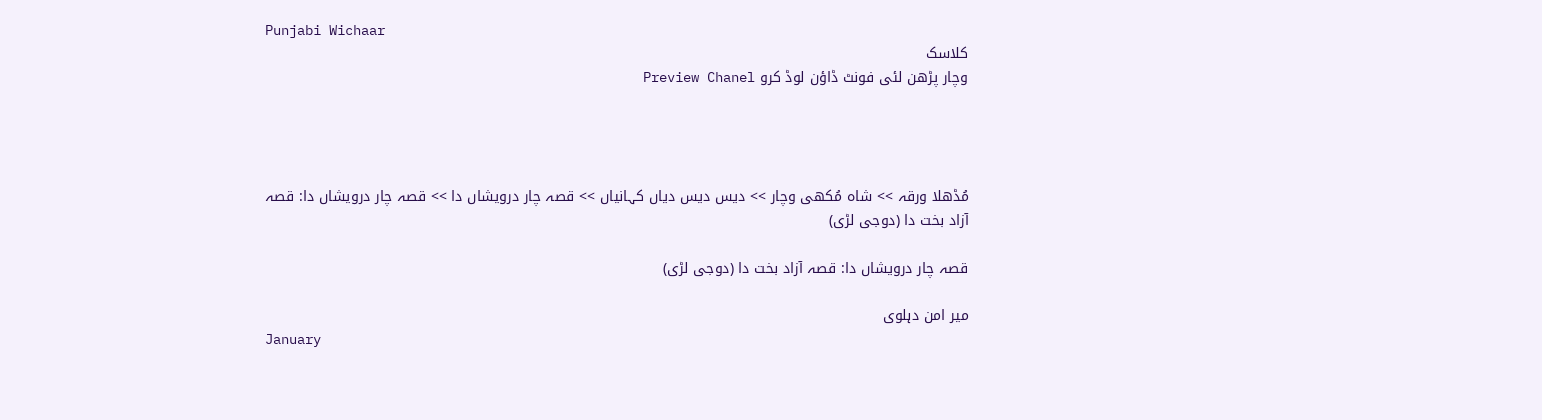Punjabi Wichaar
کلاسک
وچار پڑھن لئی فونٹ ڈاؤن لوڈ کرو Preview Chanel




مُڈھلا ورقہ >> شاہ مُکھی وچار >> دیس دیس دیاں کہانیاں >> قصہ چار درویشاں دا >> قصہ چار درویشاں دا: قصہ آزاد بخت دا (دوجی لڑی)

قصہ چار درویشاں دا: قصہ آزاد بخت دا (دوجی لڑی)

میر امن دہلوی
January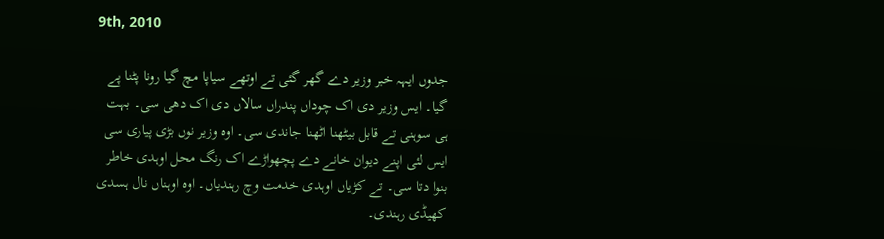9th, 2010

جدوں ایہہ خبر وزیر دے گھر گئی تے اوتھے سیاپا مچ گیا رونا پٹنا پے گیا۔ ایس وزیر دی اک چوداں پندراں سالاں دی اک دھی سی۔ بہت ہی سوہنی تے قابل بیٹھنا اٹھنا جاندی سی۔ اوہ وزیر نوں بڑی پیاری سی ایس لئی اپنے دیوان خانے دے پچھواڑے اک رنگ محل اوہدی خاطر بنوا دتا سی۔ تے کڑیاں اوہدی خدمت وچ رہندیاں۔ اوہ اوہناں نال ہسدی کھیڈی رہندی۔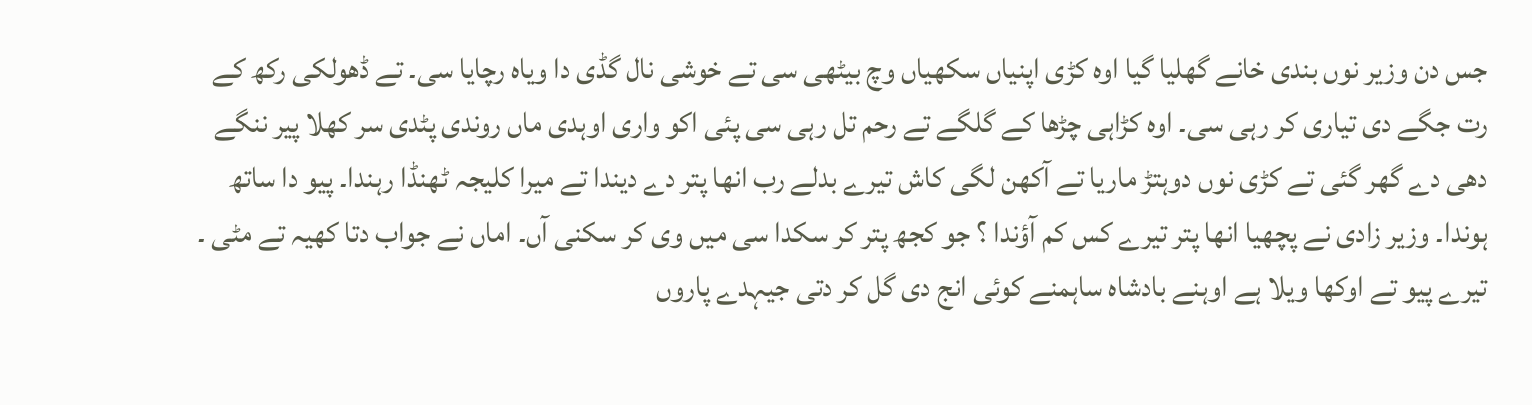جس دن وزیر نوں بندی خانے گھلیا گیا اوہ کڑی اپنیاں سکھیاں وچ بیٹھی سی تے خوشی نال گڈی دا ویاہ رچایا سی۔ تے ڈھولکی رکھ کے رت جگے دی تیاری کر رہی سی۔ اوہ کڑاہی چڑھا کے گلگے تے رحم تل رہی سی پئی اکو واری اوہدی ماں روندی پٹدی سر کھلا پیر ننگے دھی دے گھر گئی تے کڑی نوں دوہتڑ ماریا تے آکھن لگی کاش تیرے بدلے رب انھا پتر دے دیندا تے میرا کلیجہ ٹھنڈا رہندا۔ پیو دا ساتھ ہوندا۔ وزیر زادی نے پچھیا انھا پتر تیرے کس کم آؤندا ؟ جو کجھ پتر کر سکدا سی میں وی کر سکنی آں۔ اماں نے جواب دتا کھیہ تے مٹی ۔ تیرے پیو تے اوکھا ویلا ہے اوہنے بادشاہ ساہمنے کوئی انج دی گل کر دتی جیہدے پاروں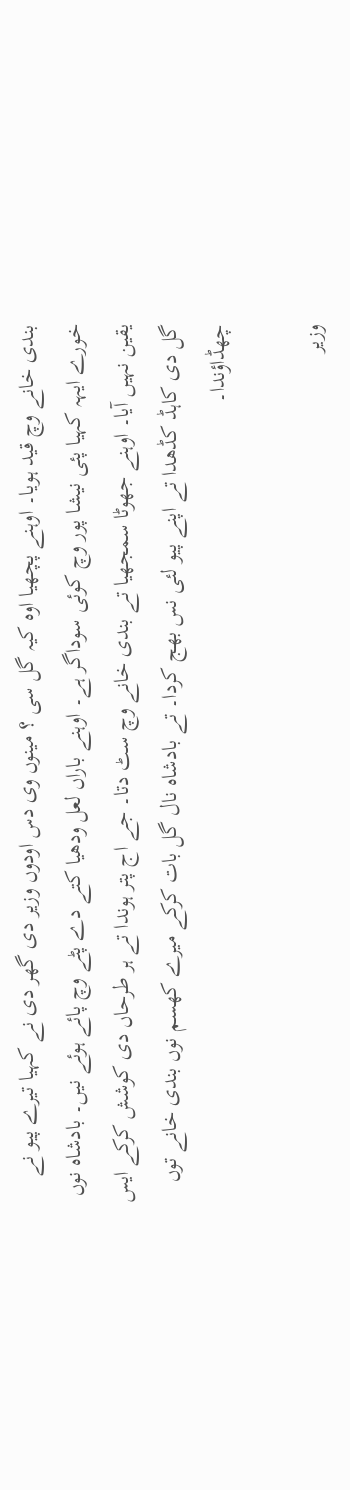بندی خانے وچ قید ہویا۔ اوہنے پچھیا اوہ کیہ گل سی ؟ مینوں وی دس اودوں وزیر دی گھر دی نے کہیا تیرے پیو نے خورے ایہہ کہیا پئی نیشا پور وچ کوئی سوداگر ہے۔ اوہنے باراں لعل ودھیا کتے دے پٹے وچ پائے ہوئے نیں۔ بادشاہ نوں یقین نہیں آیا۔ اوہنے جھوٹا سمجھیا تے بندی خانے وچ سٹ دتا۔ جے اج پتر ہوندا تے ہر طرحاں دی کوشش کرکے ایس گل دی کاہڈ کڈھدا تے اپنے پیو لئی نس بھج کردا۔ تے بادشاہ نال گل بات کرکے میرے کھسم نوں بندی خانے توں چھڈاؤندا۔

وزیر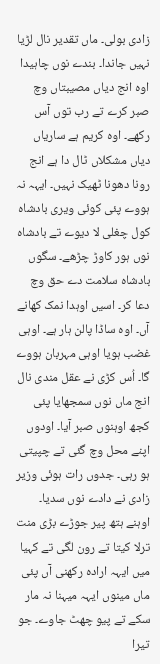زادی بولی۔ ماں تقدیر نال لڑیا نہیں جاندا۔ بندے نوں چاہیدا اوہ انج دیاں مصیبتاں وچ صبر کرے تے رب توں آس رکھے۔ اوہ کریم ہے ساریاں دیاں مشکلاں ٹال دا ہے انج رونا دھونا ٹھیک نہیں۔ ایہہ نہ ہووے پئی کوئی ویری بادشاہ کول چغلی لا دیوے تے بادشاہ نوں ہور کاوڑ چڑھے۔ سگوں بادشاہ سلامت دے حق وچ دعا کر۔ اسیں اوہدا نمک کھانے آں۔ اوہ ساڈا پالن ہار ہے۔ اوہی غضب ہویا اوہی مہربان ہووے گا۔ اُس کڑی نے عقل مندی نال انج ماں نوں سمجھایا پئی کجھ اوہنوں صبر آیا۔ اودوں اپنے محل وچ گئی تے چپیتی ہو رہی۔ جدوں رات ہوئی وزیر زادی نے دادے نوں سدیا۔ اوہنے ہتھ پیر جوڑے بڑی منت ترلا کیتا تے رون لگی تے کہیا میں ایہہ ارادہ رکھنی آں پئی ماں مینوں ایہہ میہنا نہ مار سکے تے پیو چھٹ جاوے۔ جو تیرا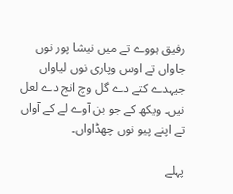رفیق ہووے تے میں نیشا پور نوں جاواں تے اوس وپاری نوں لیاواں جیہدے کتے دے گل وچ انج دے لعل نیں۔ ویکھ کے جو بن آوے لے کے آواں تے اپنے پیو نوں چھڈاواں۔

پہلے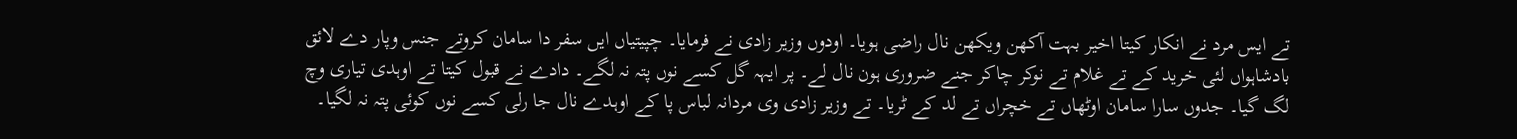تے ایس مرد نے انکار کیتا اخیر بہت آکھن ویکھن نال راضی ہویا۔ اودوں وزیر زادی نے فرمایا۔ چپیتیاں ایں سفر دا سامان کروتے جنس وپار دے لائق بادشاہواں لئی خرید کے تے غلام تے نوکر چاکر جنے ضروری ہون نال لے۔ پر ایہہ گل کسے نوں پتہ نہ لگے۔ دادے نے قبول کیتا تے اوہدی تیاری وچ لگ گیا۔ جدوں سارا سامان اوٹھاں تے خچراں تے لد کے ٹریا۔ تے وزیر زادی وی مردانہ لباس پا کے اوہدے نال جا رلی کسے نوں کوئی پتہ نہ لگیا۔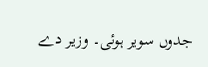جدوں سویر ہوئی۔ وزیر دے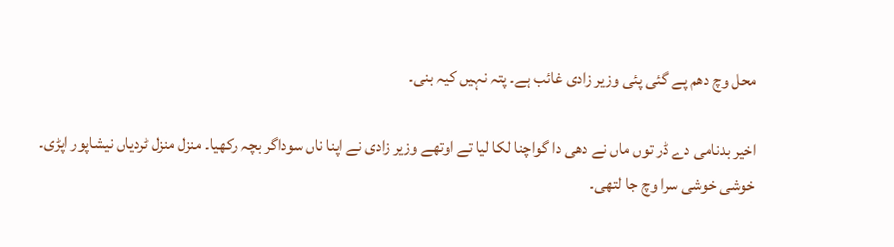محل وچ دھم پے گئی پئی وزیر زادی غائب ہے۔ پتہ نہیں کیہ بنی۔

اخیر بدنامی دے ڈر توں ماں نے دھی دا گواچنا لکا لیا تے اوتھے وزیر زادی نے اپنا ناں سوداگر بچہ رکھیا۔ منزل منزل ٹردیاں نیشاپور اپڑی۔ خوشی خوشی سرا وچ جا لتھی۔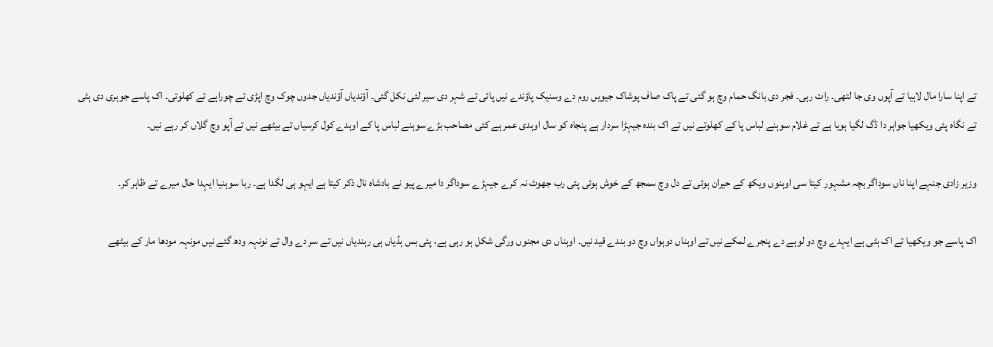تے اپنا سارا مال لاہیا تے آپوں وی جا لتھی۔ رات رہی۔ فجر دی بانگ حمام وچ ہو گئی تے پاک صاف پوشاک جیویں روم دے وسنیک پاؤندے نیں پائی تے شہر دی سیر لئی نکل گئی۔ آؤندیاں آؤندیاں جدوں چوک وچ اپڑی تے چوراہے تے کھلوتی۔ اک پاسے جوہری دی ہٹی تے نگاہ پئی ویکھیا جواہر دا ڈگ لگیا ہویا ہے تے غلام سوہنے لباس پا کے کھلوتے نیں تے اک بندہ جیہڑا سردار ہے پنجاہ کو سال اوہدی عمر ہے کئی مصاحب بڑے سوہنے لباس پا کے اوہدے کول کرسیاں تے بیٹھے نیں تے آپو وچ گلاں کر رہے نیں۔

وزیر زادی جنہے اپنا ناں سوداگر بچہ مشہور کیتا سی اوہنوں ویکھ کے حیران ہوئی تے دل وچ سمجھ کے خوش ہوئی پئی رب جھوٹ نہ کرے جیہڑے سوداگر دا میرے پیو نے بادشاہ نال ذکر کیتا ہے ایہو ہی لگدا ہے۔ ربا سوہنیا ایہدا حال میرے تے ظاہر کر۔

اک پاسے جو ویکھیا تے اک ہٹی ہے ایہدے وچ دو لوہے دے پنجرے لمکے نیں تے اوہناں دوہواں وچ دو بندے قید نیں۔ اوہناں دی مجنوں ورگی شکل ہو رہی ہے، پئی بس ہڈیاں ہی رہندیاں نیں تے سر دے وال تے نونہہ ودھ گئے نیں مونہہ مودھا مار کے بیٹھے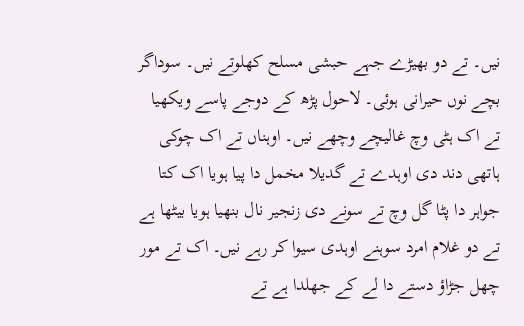نیں۔ تے دو بھیڑے جہے حبشی مسلح کھلوتے نیں۔ سوداگر بچے نوں حیرانی ہوئی۔ لاحول پڑھ کے دوجے پاسے ویکھیا تے اک ہٹی وچ غالیچے وچھے نیں۔ اوہناں تے اک چوکی ہاتھی دند دی اوہدے تے گدیلا مخمل دا پیا ہویا اک کتا جواہر دا پٹا گل وچ تے سونے دی زنجیر نال بنھیا ہویا بیٹھا ہے تے دو غلام امرد سوہنے اوہدی سیوا کر رہے نیں۔ اک تے مور چھل جڑاؤ دستے دا لے کے جھلدا ہے تے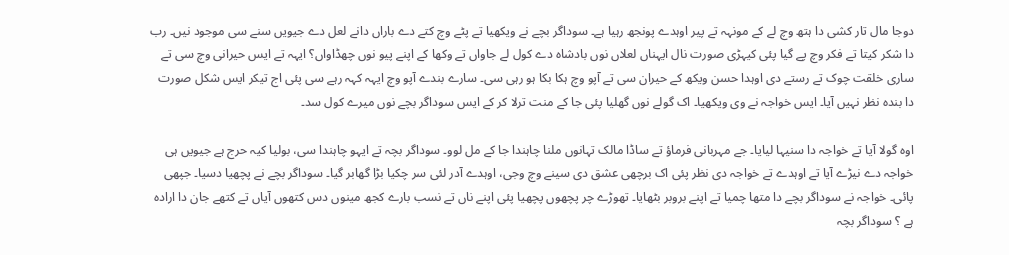دوجا مال تار کشی دا ہتھ وچ لے کے مونہہ تے پیر اوہدے پونجھ رہیا ہے۔ سوداگر بچے نے ویکھیا تے پٹے وچ کتے دے باراں دانے لعل دے جیویں سنے سی موجود نیں۔ رب دا شکر کیتا تے فکر وچ پے گیا پئی کیہڑی صورت نال ایہناں لعلاں نوں بادشاہ دے کول لے جاواں تے وکھا کے اپنے پیو نوں چھڈاواں؟ ایہہ تے ایس حیرانی وچ سی تے ساری خلقت چوک تے رستے دی اوہدا حسن ویکھ کے حیران سی تے آپو وچ ہکا بکا ہو رہی سی۔ سارے بندے آپو وچ ایہہ کہہ رہے سی پئی اج تیکر ایس شکل صورت دا بندہ نظر نہیں آیا۔ ایس خواجہ نے وی ویکھیا۔ اک گولے نوں گھلیا پئی جا کے منت ترلا کر کے ایس سوداگر بچے نوں میرے کول سد۔

اوہ گولا آیا تے خواجہ دا سنیہا لیایا۔ جے مہربانی فرماؤ تے ساڈا مالک تہانوں ملنا چاہندا جا کے مل لوو۔ سوداگر بچہ تے ایہو چاہندا سی، بولیا کیہ حرج ہے جیویں ہی خواجہ دے نیڑے آیا تے اوہدے تے خواجہ دی نظر پئی اک برچھی عشق دی سینے وچ وجی، اوہدے آدر لئی سر چکیا بڑا گھابر گیا۔ سوداگر بچے نے پچھیا دسیا۔ جپھی پائی۔ خواجہ نے سوداگر بچے دا متھا چمیا تے اپنے بروبر بٹھایا۔ تھوڑے چر پچھوں پچھیا پئی اپنے ناں تے نسب بارے کجھ مینوں دس کتھوں آیاں تے کتھے جان دا ارادہ ہے ؟ سوداگر بچہ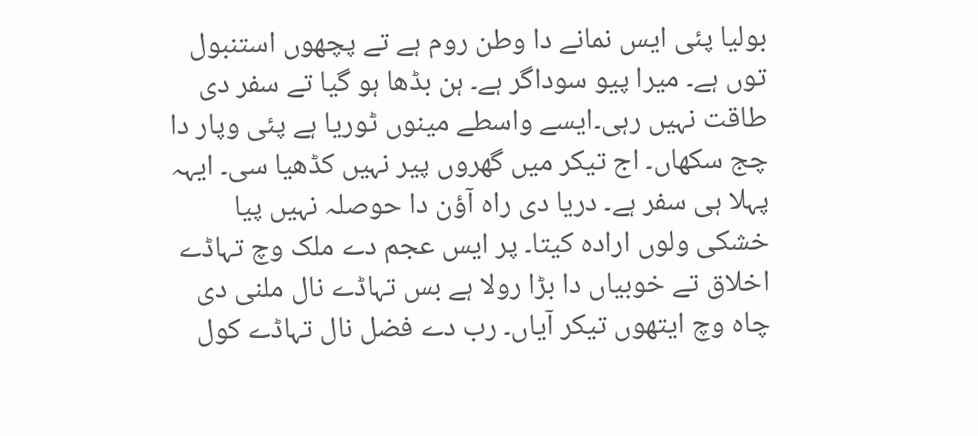بولیا پئی ایس نمانے دا وطن روم ہے تے پچھوں استنبول توں ہے۔ میرا پیو سوداگر ہے۔ ہن بڈھا ہو گیا تے سفر دی طاقت نہیں رہی۔ایسے واسطے مینوں ٹوریا ہے پئی وپار دا چج سکھاں۔ اج تیکر میں گھروں پیر نہیں کڈھیا سی۔ ایہہ پہلا ہی سفر ہے۔ دریا دی راہ آؤن دا حوصلہ نہیں پیا خشکی ولوں ارادہ کیتا۔ پر ایس عجم دے ملک وچ تہاڈے اخلاق تے خوبیاں دا بڑا رولا ہے بس تہاڈے نال ملنی دی چاہ وچ ایتھوں تیکر آیاں۔ رب دے فضل نال تہاڈے کول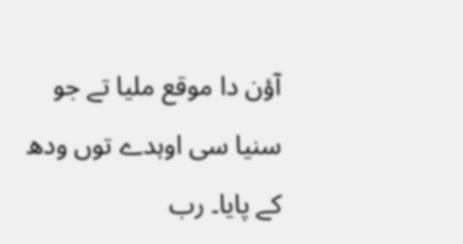آؤن دا موقع ملیا تے جو سنیا سی اوہدے توں ودھ کے پایا۔ رب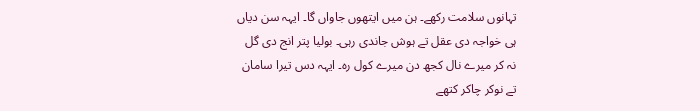تہانوں سلامت رکھے۔ ہن میں ایتھوں جاواں گا۔ ایہہ سن دیاں ہی خواجہ دی عقل تے ہوش جاندی رہی۔ بولیا پتر انج دی گل نہ کر میرے نال کجھ دن میرے کول رہ۔ ایہہ دس تیرا سامان تے نوکر چاکر کتھے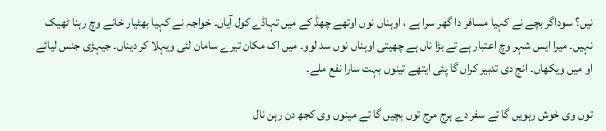نیں؟ سوداگر بچے نے کہیا مسافر دا گھر سرا ہے ، اوہناں نوں اوتھے چھڈ کے میں تہاڈے کول آیاں۔ خواجہ نے کہیا بھٹیار خانے وچ رہنا ٹھیک نہیں۔ میرا ایس شہر وچ اعتبار ہے تے بڑا ناں ہے چھیتی اوہناں نوں سد لوو۔ میں اک مکان تیرے سامان لئی ویہلا کر دیناں۔ جیہڑی جنس لیائے او میں ویکھاں۔ انج دی تدبیر کراں گا پئی ایتھے تینوں بہت سارا نفع ملے۔

توں وی خوش رہویں گا تے سفر دے ہرج مرج توں بچیں گا تے مینوں وی کجھ دن رہن نال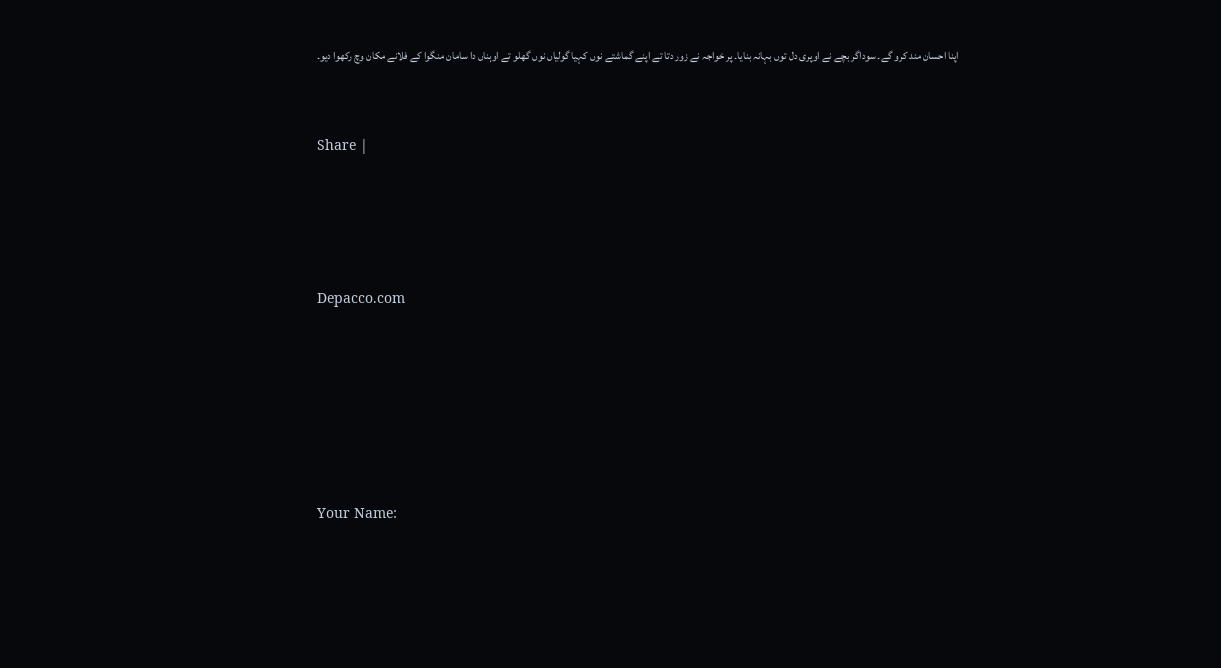اپنا احسان مند کرو گے۔ سوداگر بچے نے اوپری دل توں بہانہ بنایا۔ پر خواجہ نے زور دتا تے اپنے گماشتے نوں کہیا گولیاں نوں گھلو تے اوہناں دا سامان منگوا کے فلانے مکان وچ رکھوا دیو۔


Share |




Depacco.com






Your Name: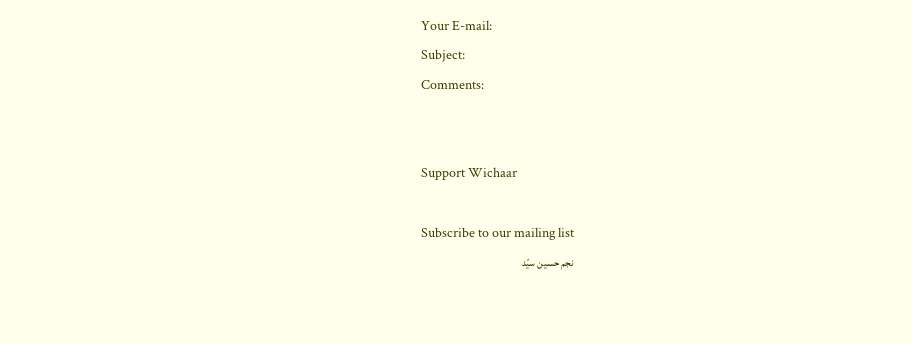Your E-mail:
Subject:
Comments:


Support Wichaar

Subscribe to our mailing list
نجم حسین سیّد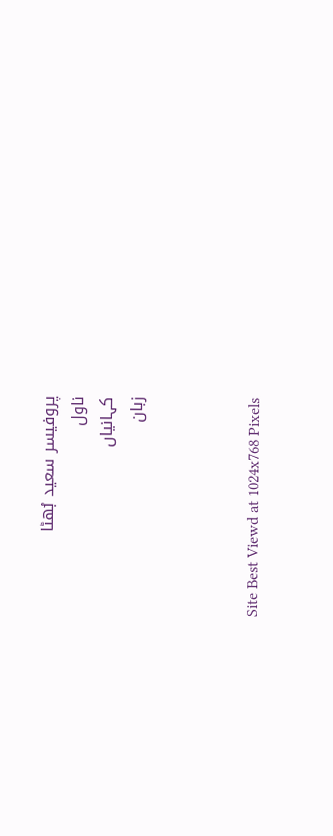پروفیسر سعید بُھٹا
ناول
کہانیاں
زبان



Site Best Viewd at 1024x768 Pixels